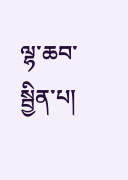ལྷ་ཆབ་སྦྱིན་པ།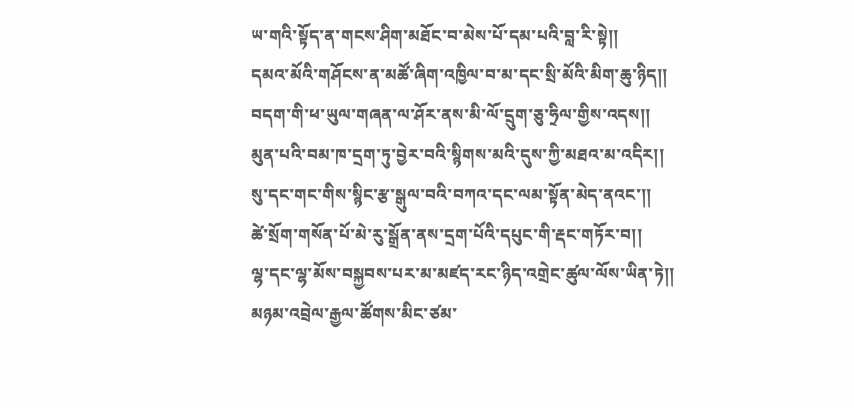ཡ་གའི་སྟོད་ན་གངས་ཤིག་མཐོང་བ་མེས་པོ་དམ་པའི་བླ་རི་སྟེ།།
དམའ་མོའི་གཤོངས་ན་མཚོ་ཞིག་འཁྱིལ་བ་མ་དང་སྲི་མོའི་མིག་ཆུ་ཉིད།།
བདག་གི་ཕ་ཡུལ་གཞན་ལ་ཤོར་ནས་མི་ལོ་དྲུག་ཅུ་ཧྲིལ་གྱིས་འདས།།
མུན་པའི་བམ་ཁ་དྲག་ཏུ་བྱེར་བའི་སྙིགས་མའི་དུས་ཀྱི་མཐའ་མ་འདིར།།
སུ་དང་གང་གིས་སྙིང་རྩ་སྒུལ་བའི་བཀའ་དང་ལམ་སྟོན་མེད་ནའང་།།
ཚེ་སྲོག་གསོན་པོ་མེ་རུ་སྒྲོན་ནས་དྲག་པོའི་དཔུང་གི་རྡང་གཏོར་བ།།
ལྷ་དང་ལྷ་མོས་བསྐྱབས་པར་མ་མཛད་རང་ཉིད་འགྲེང་ཚུལ་ལོས་ཡིན་ཏེ།།
མཉམ་འབྲེལ་རྒྱལ་ཚོགས་མིང་ཙམ་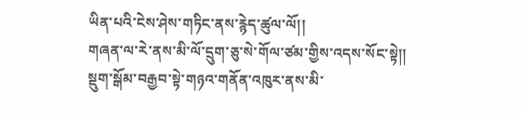ཡིན་པའི་ངེས་ཤེས་གཏིང་ནས་རྙེད་ཚུལ་ལོ།།
གཞན་ལ་རེ་ནས་མི་ལོ་དྲུག་ཅུ་སེ་གོལ་ཙམ་གྱིས་འདས་སོང་སྟེ།།
སྡུག་སྒོམ་བརྒྱབ་སྟེ་གཉའ་གནོན་འཁུར་ནས་མི་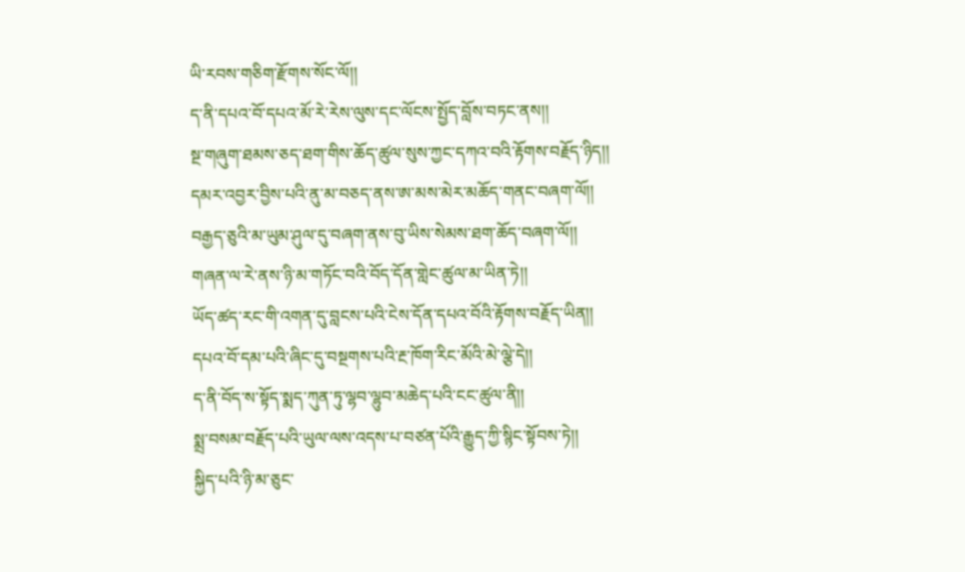ཡི་རབས་གཅིག་རྫོགས་སོང་ལོ།།
ད་ནི་དཔའ་བོ་དཔའ་མོ་རེ་རེས་ལུས་དང་ལོངས་སྤྱོད་བློས་བཏང་ནས།།
སྔ་གཞུག་ཐམས་ཅད་ཐག་གིས་ཆོད་ཚུལ་སུས་ཀྱང་དཀའ་བའི་རྟོགས་བརྗོད་ཉིད།།
དམར་འབྱར་བྱིས་པའི་ནུ་མ་བཅད་ནས་ཨ་མས་མེར་མཆོད་གནང་བཞག་ལོ།།
བརྒྱད་ཅུའི་མ་ཡུམ་ཤུལ་དུ་བཞག་ནས་བུ་ཡིས་སེམས་ཐག་ཆོད་བཞག་ལོ།།
གཞན་ལ་རེ་ནས་ཉི་མ་གཏོང་བའི་བོད་དོན་གླེང་ཚུལ་མ་ཡིན་ཏེ།།
ཡོད་ཚད་རང་གི་འགན་དུ་བླངས་པའི་ངེས་དོན་དཔའ་བོའི་རྟོགས་བརྗོད་ཡིན།།
དཔའ་བོ་དམ་པའི་ཞིང་དུ་བསྔགས་པའི་རྔ་ཁོག་རིང་མོའི་མེ་ལྕེ་དེ།།
ད་ནི་བོད་ས་སྟོད་སྨད་ཀུན་ཏུ་ལྷབ་ལྷུབ་མཆེད་པའི་ངང་ཚུལ་ནི།།
སྨྲ་བསམ་བརྗོད་པའི་ཡུལ་ལས་འདས་པ་བཙན་པོའི་རྒྱུད་ཀྱི་སྙིང་སྟོབས་ཏེ།།
སྐྱིད་པའི་ཉི་མ་ཅུང་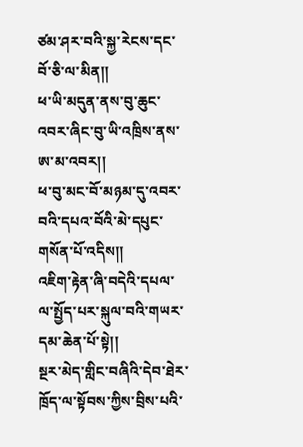ཙམ་ཤར་བའི་སྐྱ་རེངས་དང་བོ་ཅི་ལ་མིན།།
ཕ་ཡི་མདུན་ནས་བུ་ཆུང་འབར་ཞིང་བུ་ཡི་འཁྲིས་ནས་ཨ་མ་འབར།།
ཕ་བུ་མང་བོ་མཉམ་དུ་འབར་བའི་དཔའ་བོའི་མེ་དཔུང་གསོན་པོ་འདིས།།
འཇིག་རྟེན་ཞི་བདེའི་དཔལ་ལ་སྤྱོད་པར་སྐུལ་བའི་གཡར་དམ་ཆེན་པོ་སྟེ།།
སྔར་མེད་གླིང་བཞིའི་དེབ་ཐེར་ཁྲོད་ལ་སྟོབས་ཀྱིས་བྲིས་པའི་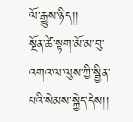ལོ་རྒྱུས་ཉིད།།
སྔོན་ཚེ་སྟག་མོ་མ་བུ་འགའ་ལ་ལུས་ཀྱི་སྦྱིན་པའི་སེམས་སྐྱེད་དེས།།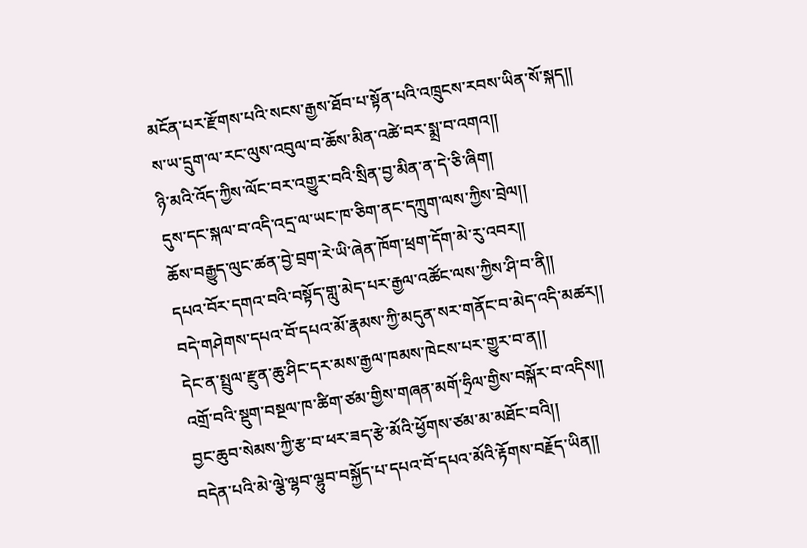མངོན་པར་རྫོགས་པའི་སངས་རྒྱས་ཐོབ་པ་སྟོན་པའི་འཁྲུངས་རབས་ཡིན་སོ་སྐད།།
ས་ཡ་དྲུག་ལ་རང་ལུས་འབུལ་བ་ཆོས་མིན་འཚེ་བར་སྨྲ་བ་འགའ།།
ཉི་མའི་འོད་ཀྱིས་ལོང་བར་འགྱུར་བའི་སྲིན་བྱ་མིན་ན་དེ་ཅི་ཞིག།
དུས་དང་སྐལ་བ་འདི་འདྲ་ལ་ཡང་ཁ་ཅིག་ནང་དཀྲུག་ལས་ཀྱིས་བྲེལ།།
ཆོས་བརྒྱུད་ལུང་ཚན་བྱེ་བྲག་རེ་ཡི་ཞེན་ཁོག་ཕྲག་དོག་མེ་རུ་འབར།།
དཔའ་བོར་དགའ་བའི་བསྟོད་གླུ་མེད་པར་རྒྱལ་འཚོང་ལས་ཀྱིས་ཤི་བ་ནི།།
བདེ་གཤེགས་དཔའ་བོ་དཔའ་མོ་རྣམས་ཀྱི་མདུན་སར་གནོང་བ་མེད་འདི་མཚར།།
དེང་ན་སྤྲུལ་རྫུན་ཆུ་ཤིང་དར་མས་རྒྱལ་ཁམས་ཁེངས་པར་གྱུར་བ་ན།།
འགྲོ་བའི་སྡུག་བསྔལ་ཁ་ཚིག་ཙམ་གྱིས་གཞན་མགོ་ཧྲིལ་གྱིས་བསྐོར་བ་འདིས།།
བྱང་ཆུབ་སེམས་ཀྱི་རྩ་བ་ཕར་ཟད་རྩེ་མོའི་ཕྱོགས་ཙམ་མ་མཐོང་བའི།།
བདེན་པའི་མེ་ལྕེ་ལྷབ་ལྷུབ་བསྐྱོད་པ་དཔའ་བོ་དཔའ་མོའི་རྟོགས་བརྗོད་ཡིན།།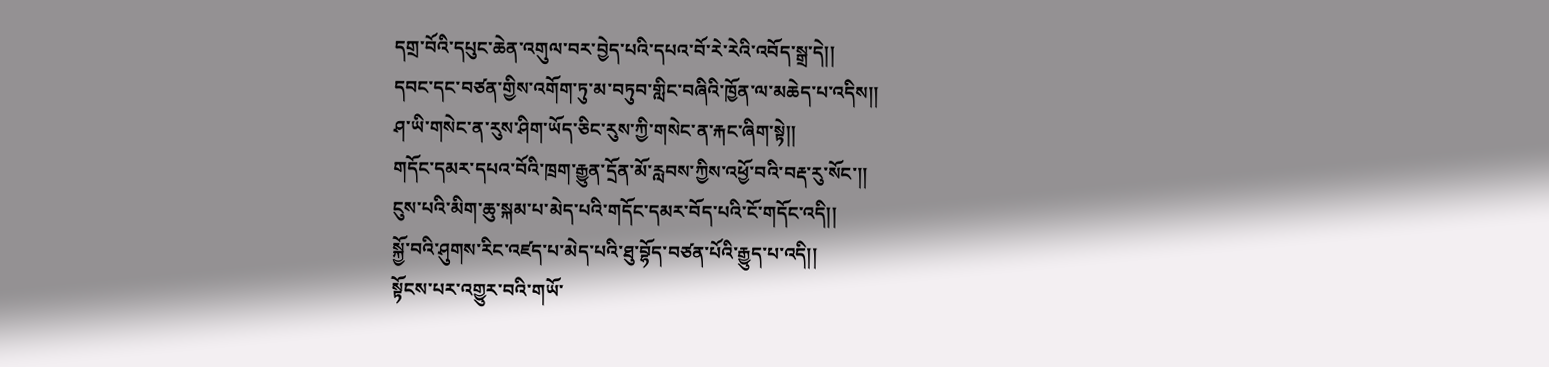དགྲ་བོའི་དཔུང་ཆེན་འགུལ་བར་བྱེད་པའི་དཔའ་བོ་རེ་རེའི་འབོད་སྒྲ་དེ།།
དབང་དང་བཙན་གྱིས་འགོག་ཏུ་མ་བཏུབ་གླིང་བཞིའི་ཁྱོན་ལ་མཆེད་པ་འདིས།།
ཤ་ཡི་གསེང་ན་རུས་ཤིག་ཡོད་ཅིང་རུས་ཀྱི་གསེང་ན་རྐང་ཞིག་སྟེ།།
གདོང་དམར་དཔའ་བོའི་ཁྲག་རྒྱུན་དྲོན་མོ་རླབས་ཀྱིས་འཕྱོ་བའི་བརྡ་རུ་སོང་།།
ངུས་པའི་མིག་ཆུ་སྐམ་པ་མེད་པའི་གདོང་དམར་བོད་པའི་ངོ་གདོང་འདི།།
སྐྱོ་བའི་ཤུགས་རིང་འཛད་པ་མེད་པའི་ཐུ་བྷོད་བཙན་པོའི་རྒྱུད་པ་འདི།།
སྟོངས་པར་འགྱུར་བའི་གཡོ་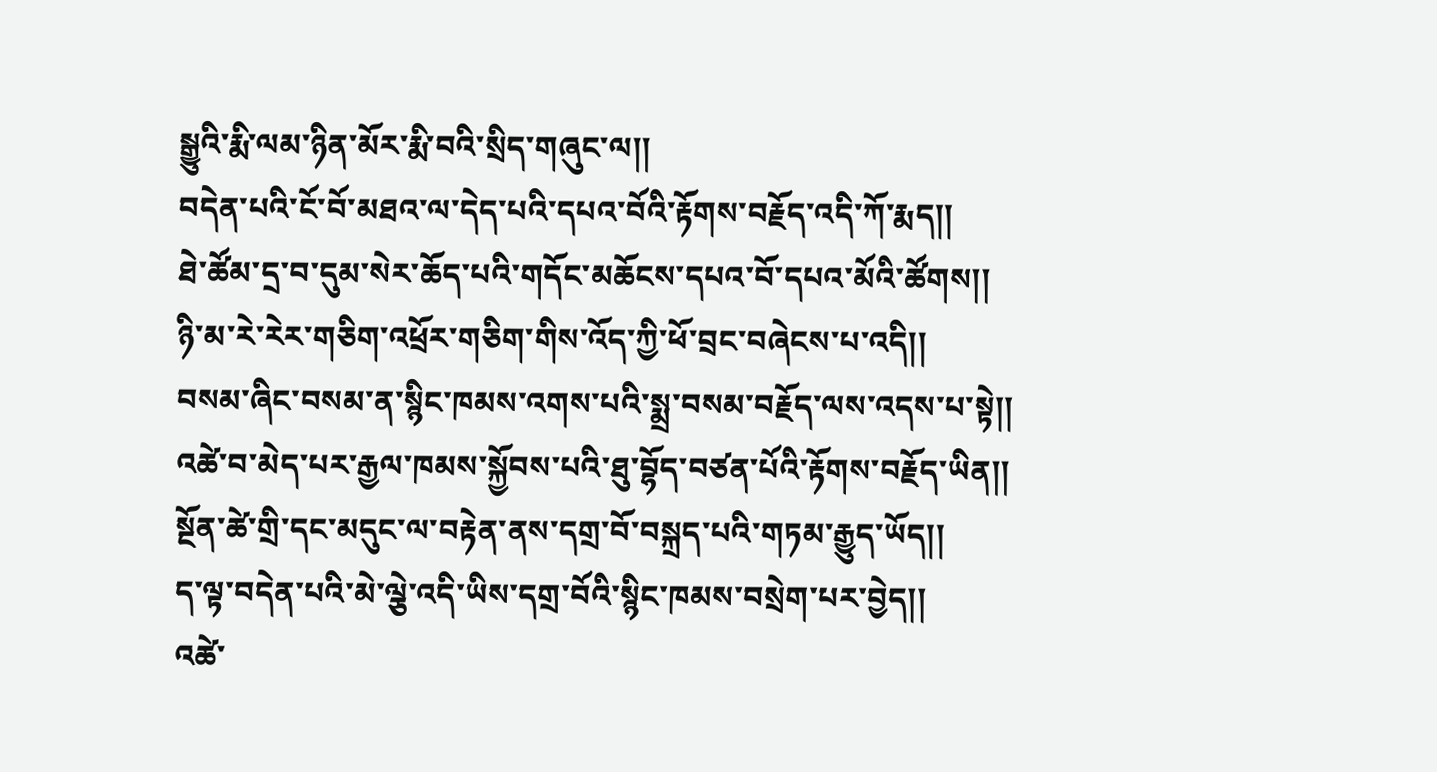སྒྱུའི་རྨི་ལམ་ཉིན་མོར་རྨི་བའི་སྲིད་གཞུང་ལ།།
བདེན་པའི་ངོ་བོ་མཐའ་ལ་དེད་པའི་དཔའ་བོའི་རྟོགས་བརྗོད་འདི་ཀོ་རྨད།།
ཐེ་ཚོམ་དྲ་བ་དུམ་སེར་ཆོད་པའི་གདོང་མཆོངས་དཔའ་བོ་དཔའ་མོའི་ཚོགས།།
ཉི་མ་རེ་རེར་གཅིག་འཕྲོར་གཅིག་གིས་འོད་ཀྱི་ཕོ་བྲང་བཞེངས་པ་འདི།།
བསམ་ཞིང་བསམ་ན་སྙིང་ཁམས་འགས་པའི་སྨྲ་བསམ་བརྗོད་ལས་འདས་པ་སྟེ།།
འཚེ་བ་མེད་པར་རྒྱལ་ཁམས་སྐྱོབས་པའི་ཐུ་བྷོད་བཙན་པོའི་རྟོགས་བརྗོད་ཡིན།།
སྔོན་ཚེ་གྲི་དང་མདུང་ལ་བརྟེན་ནས་དགྲ་བོ་བསྐྲད་པའི་གཏམ་རྒྱུད་ཡོད།།
ད་ལྟ་བདེན་པའི་མེ་ལྕེ་འདི་ཡིས་དགྲ་བོའི་སྙིང་ཁམས་བསྲེག་པར་བྱེད།།
འཚེ་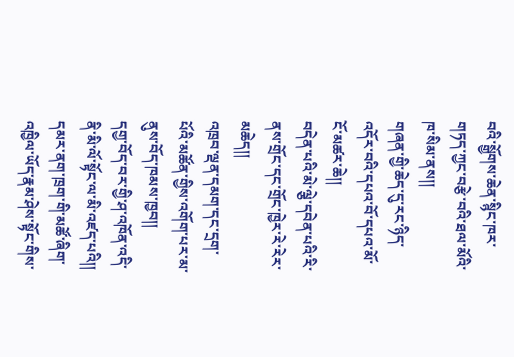བའི་སྒྱོགས་ཆེན་སྙིང་ཁར་གཏད་ཀྱང་བརྩེ་བའི་ཐལ་མོའི་ཁ་སིམ་ནས།།
གཞན་གྱི་ཆེད་དུ་རང་ཉིད་འདོར་བའི་དཔའ་བོ་དཔའ་མོ་ངོ་མཚར་ཆེ།།
བདེན་པའི་མེ་ལྕེ་དབེན་པའི་རི་ནས་གྲོང་དང་གྲོང་ཁྱེར་རེ་རེར་མཆེད།།
འཁྲབ་ལྡན་དམག་དང་དྲག་པོའི་མཚོན་གྱིས་འགོག་པར་མ་ནུས་བོད་ཁམས་ཁྱབ།།
དགྱ་བོད་བར་གྱི་ཤ་འཁོན་འདི་ནི་མི་ལོ་སྟོང་ལ་མི་འཛད་པའི།།
དམར་ནག་ཁྲག་གི་མཚོ་ཞིག་འཁྱིལ་ཡོད་རྣམ་ཤེས་སྟོང་གིས་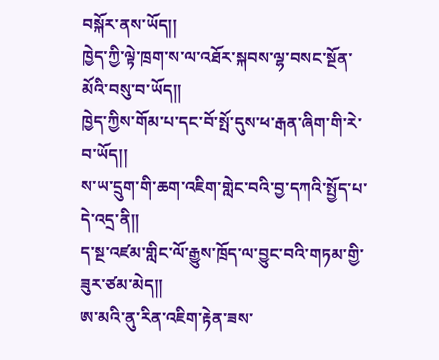བསྐོར་ནས་ཡོད།།
ཁྱེད་ཀྱི་ལྟེ་ཁྲག་ས་ལ་འཐོར་སྐབས་ལྷ་བསང་སྔོན་མོའི་བསུ་བ་ཡོད།།
ཁྱེད་ཀྱིས་གོམ་པ་དང་བོ་སྤོ་དུས་ཕ་རྒན་ཞིག་གི་རེ་བ་ཡོད།།
ས་ཡ་དྲུག་གི་ཆག་འཇིག་གླེང་བའི་བྱ་དཀའི་སྤྱོད་པ་དེ་འདྲ་ནི།།
ད་སྔ་འཛམ་གླིང་ལོ་རྒྱུས་ཁྲོད་ལ་བྱུང་བའི་གཏམ་གྱི་ཟུར་ཙམ་མེད།།
ཨ་མའི་ནུ་རིན་འཇིག་རྟེན་ཟས་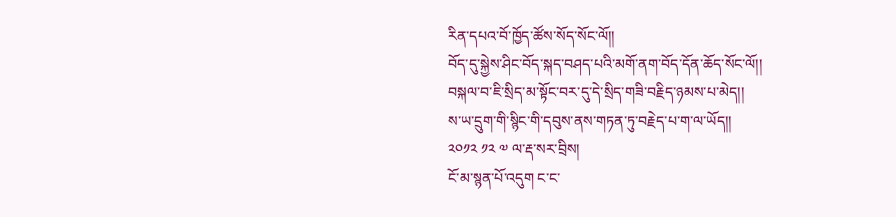རིན་དཔའ་བོ་ཁྱོད་ཚོས་སོད་སོང་ལོ།།
བོད་དུ་སྐྱེས་ཤིང་བོད་སྐད་བཤད་པའི་མགོ་ནག་བོད་དོན་ཆོད་སོང་ལོ།།
བསྐལ་བ་ཇི་སྲིད་མ་སྟོང་བར་དུ་དེ་སྲིད་གཟི་བརྗིད་ཉམས་པ་མེད།།
ས་ཡ་དྲུག་གི་སྙིང་གི་དབུས་ནས་གཏན་ཏུ་བརྗེད་པ་ག་ལ་ཡོད།།
༢༠༡༢ ༡༢ ༧ ལ་རྡ་སར་བྲིས།
ངོ་མ་སྙན་པོ་འདུག ང་ང་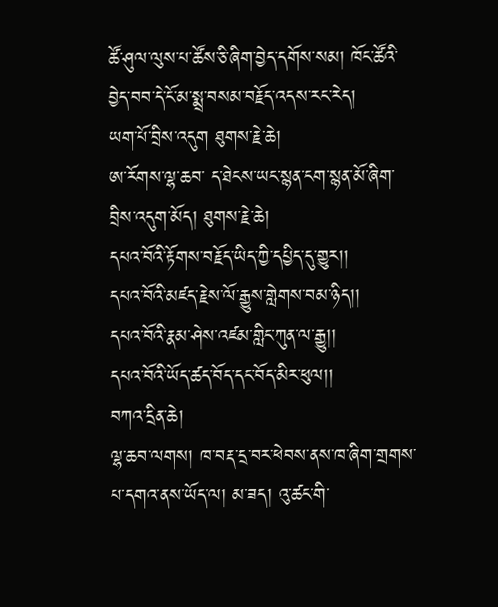ཚོ་ཤུལ་ལུས་པ་ཚོས་ཅི་ཞིག་བྱེད་དགོས་སམ། ཁོང་ཚོའི་བྱེད་བབ་དེ་ངོ་མ་སྨྲ་བསམ་བརྗོད་འདས་རང་རེད།
ཡག་པོ་བྲིས་འདུག ཐུགས་རྗེ་ཆེ།
ཨ་རོགས་ལྷ་ཆབ་ ད་ཐེངས་ཡང་སྙན་ངག་སྙན་མོ་ཞིག་བྲིས་འདུག་མོད། ཐུགས་རྗེ་ཆེ།
དཔའ་བོའི་རྟོགས་བརྗོད་ཡིད་ཀྱི་དཔྱིད་དུ་གྱུར།།
དཔའ་བོའི་མཛད་རྗེས་ལོ་རྒྱུས་གླེགས་བམ་ཉིད།།
དཔའ་བོའི་རྣམ་ཤེས་འཛམ་གླིང་ཀུན་ལ་རྒྱུ།།
དཔའ་བོའི་ཡོད་ཚད་བོད་དང་བོད་མིར་ཕུལ།།
བཀའ་དྲིན་ཆེ།
ལྷ་ཆབ་ལགས། ཁ་བརྡ་དྲ་བར་ཕེབས་ནས་ཁ་ཞིག་གྲགས་པ་དགའ་ནས་ཡོད་ལ། མ་ཟད། འུ་ཚང་གི་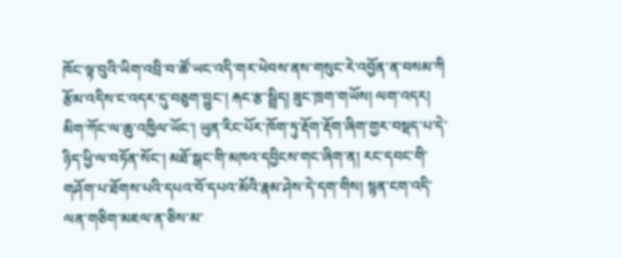ཁོང་ལྟ་བུའི་ཡིག་འབྲི་བ་ཚོ་ཡང་འདི་གར་ཕེབས་ནས་གསུང་རེ་འབྱོན་ན་བསམ་ཀི
རྩོམ་འདིས་ང་འདར་དུ་བཅུག་བྱུང་། རྐང་རྩ་སྦྲིད། ཟུང་ཁྲག་གཡོས། ལག་འདར། མིག་ཀོང་ལ་ཆུ་འཁྱིལ་ཡོང་། ཡུན་རིང་པོར་ཁོག་ཏུ་རྡོག་རྡོག་ཞིག་གྱར་བསྡད་པ་དེ་ཉིད་ཕྱི་ལ་བཏོན་སོང་། མཐོ་སྒང་གི་མཁའ་དབྱིངས་གང་ཞིག་ན། རང་དབང་གི་གཤོག་པ་ཐོགས་པའི་དཔའ་བོ་དཔའ་མོའི་རྣམ་ཤེས་དེ་དག་གིས། སྙན་ངག་འདི་ལན་གཅིག་མཇལ་ན་ཅིས་མ་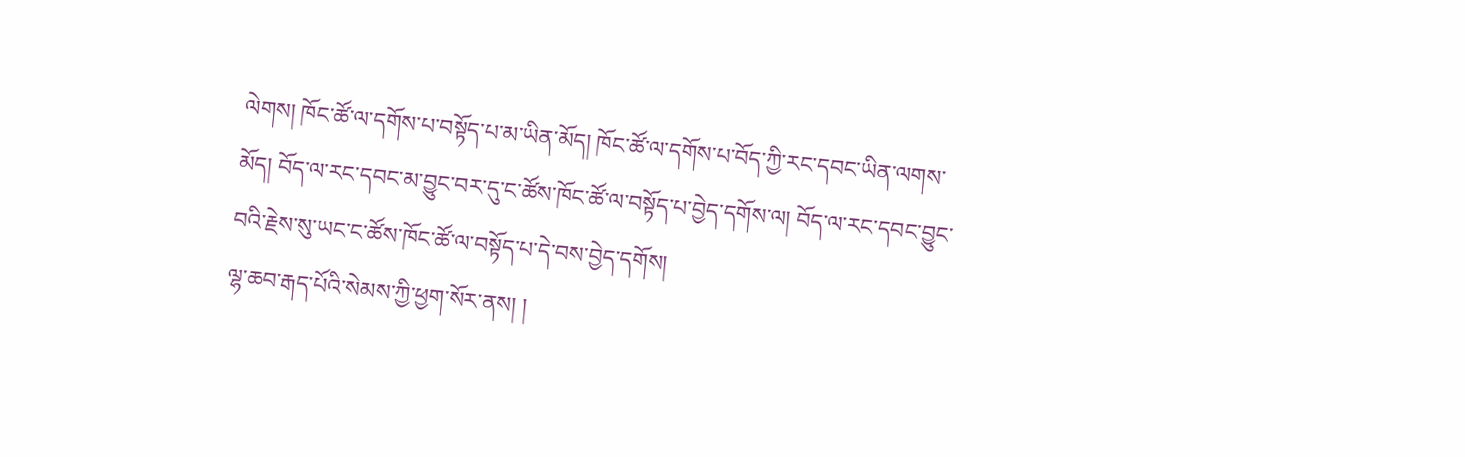ལེགས། ཁོང་ཚོ་ལ་དགོས་པ་བསྟོད་པ་མ་ཡིན་མོད། ཁོང་ཚོ་ལ་དགོས་པ་བོད་ཀྱི་རང་དབང་ཡིན་ལགས་མོད། བོད་ལ་རང་དབང་མ་བྱུང་བར་དུ་ང་ཚོས་ཁོང་ཚོ་ལ་བསྟོད་པ་བྱེད་དགོས་ལ། བོད་ལ་རང་དབང་བྱུང་བའི་རྗེས་སུ་ཡང་ང་ཚོས་ཁོང་ཚོ་ལ་བསྟོད་པ་དེ་བས་བྱེད་དགོས།
ལྷ་ཆབ་རྒད་པོའི་སེམས་ཀྱི་ཕྱག་སོར་ནས། །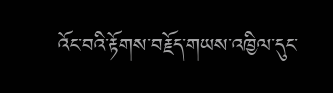འོང་བའི་རྟོགས་བརྗོད་གཡས་འཁྱིལ་དུང་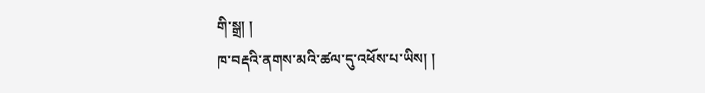གི་སྒྲ། །
ཁ་བརྡའི་ནགས་མའི་ཚལ་དུ་འཕོས་པ་ཡིས། །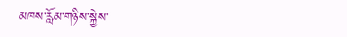མཁས་རློམ་གཉིས་སྐྱེས་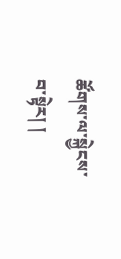ཚོགས་ལ་སྐྱེངས་བ་སྟེར། །